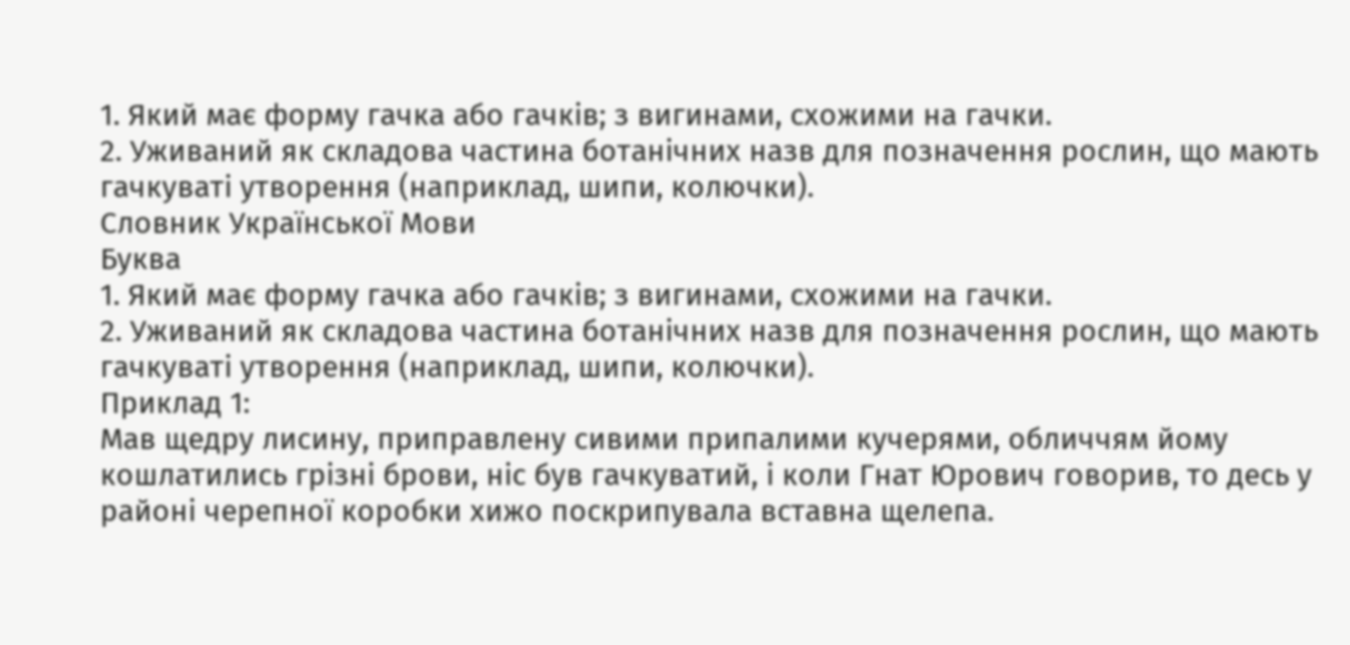1. Який має форму гачка або гачків; з вигинами, схожими на гачки.
2. Уживаний як складова частина ботанічних назв для позначення рослин, що мають гачкуваті утворення (наприклад, шипи, колючки).
Словник Української Мови
Буква
1. Який має форму гачка або гачків; з вигинами, схожими на гачки.
2. Уживаний як складова частина ботанічних назв для позначення рослин, що мають гачкуваті утворення (наприклад, шипи, колючки).
Приклад 1:
Мав щедру лисину, приправлену сивими припалими кучерями, обличчям йому кошлатились грізні брови, ніс був гачкуватий, і коли Гнат Юрович говорив, то десь у районі черепної коробки хижо поскрипувала вставна щелепа.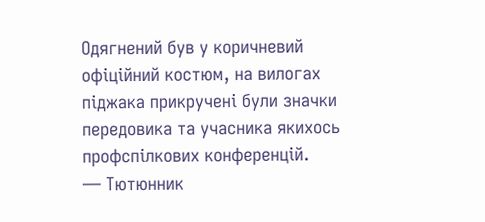Одягнений був у коричневий офіційний костюм, на вилогах піджака прикручені були значки передовика та учасника якихось профспілкових конференцій.
— Тютюнник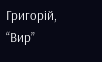Григорій, “Вир”